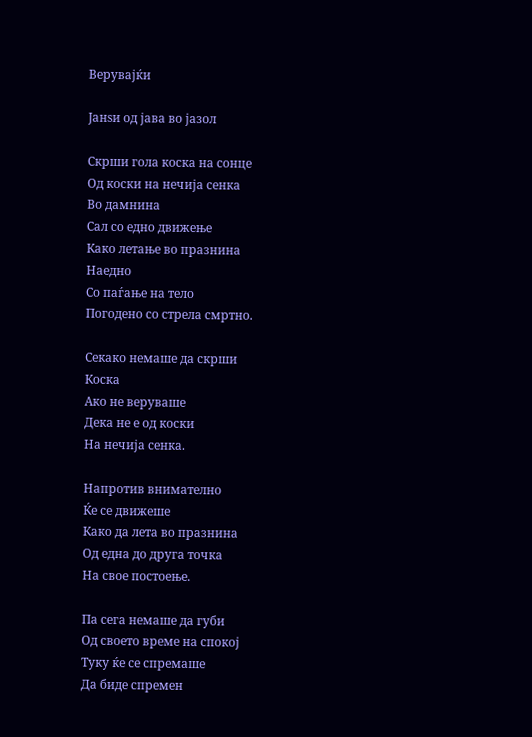Верувајќи

Јанѕи од јава во јазол

Скрши гола коска на сонце
Од коски на нечија сенка
Во дамнина
Сал со едно движење
Како летање во празнина
Наедно
Со паѓање на тело
Погодено со стрела смртно.

Секако немаше да скрши
Коска
Ако не веруваше
Дека не е од коски
На нечија сенка.

Напротив внимателно
Ќе се движеше
Како да лета во празнина
Од една до друга точка
На свое постоење.

Па сега немаше да губи
Од своето време на спокој
Туку ќе се спремаше
Да биде спремен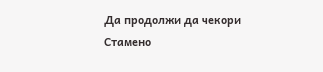Да продолжи да чекори
Стамено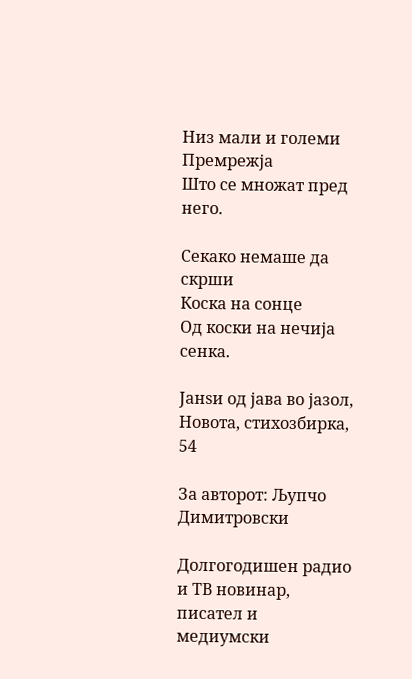Низ мали и големи
Премрежја
Што се множат пред него.

Секако немаше да скрши
Коска на сонце
Од коски на нечија сенка.

Јанѕи од јава во јазол, Новота, стихозбирка, 54

За авторот: Љупчо Димитровски

Долгогодишен радио и ТВ новинар, писател и медиумски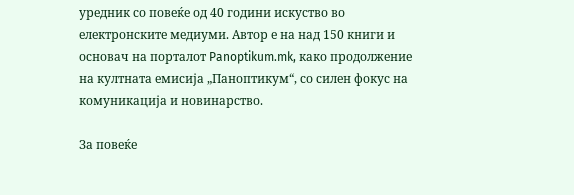уредник со повеќе од 40 години искуство во електронските медиуми. Автор е на над 150 книги и основач на порталот Panoptikum.mk, како продолжение на култната емисија „Паноптикум“, со силен фокус на комуникација и новинарство.

За повеќе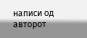написи од авторот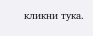кликни тука.